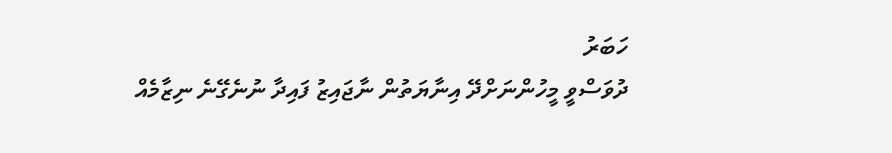ހަބަރު
ދުވަސްވީ މީހުންނަށްދޭ އިނާޔަތުން ނާޖައިޒު ފައިދާ ނުނެގޭނެ ނިޒާމެއް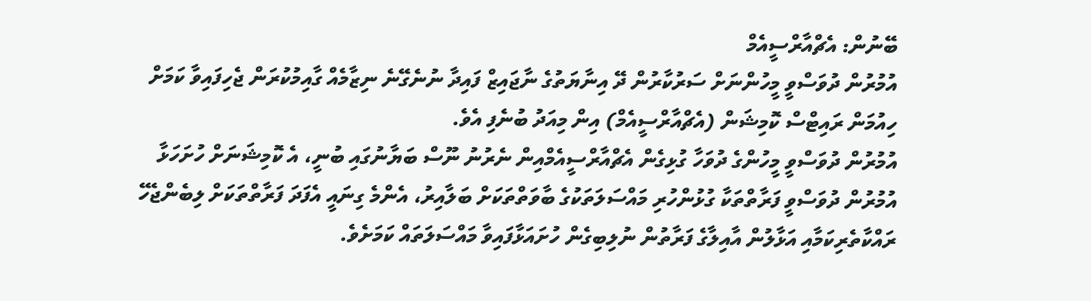ބޭނުން: އެޗްއާރްސީއެމް
އުމުރުން ދުވަސްވީ މީހުންނަށް ސަރުކާރުން ދޭ އިނާޔަތުގެ ނާޖައިޒް ފައިދާ ނުނެގޭނެ ނިޒާމެއް ގާއިމުކުރަން ޖެހިފައިވާ ކަމަށް ހިއުމަން ރައިޓްސް ކޮމިޝަން (އެޗްއާރްސީއެމް) އިން މިއަދު ބުނެފި އެވެ.
އުމުރުން ދުވަސްވީ މީހުންގެ ދުވަހާ ގުޅިގެން އެޗްއާރްސީއެމްއިން ނެރުނު ނޫސް ބަޔާނުގައި ބުނީ، އެ ކޮމިޝަނަށް ހުށަހަޅާ އުމުރުން ދުވަސްވީ ފަރާތްތަކާ ގުޅުންހުރި މައްސަލަތަކުގެ ބާވަތްތަކަށް ބަލާއިރު، އެންމެ ގިނައީ އެފަދަ ފަރާތްތަކަށް ލިބެންޖެހޭ ރައްކާތެރިކަމާއި އަޅާލުން އާއިލާގެ ފަރާތުން ނުލިބިގެން ހުށައަޅާފައިވާ މައްސަލަތައް ކަމަށެވެ.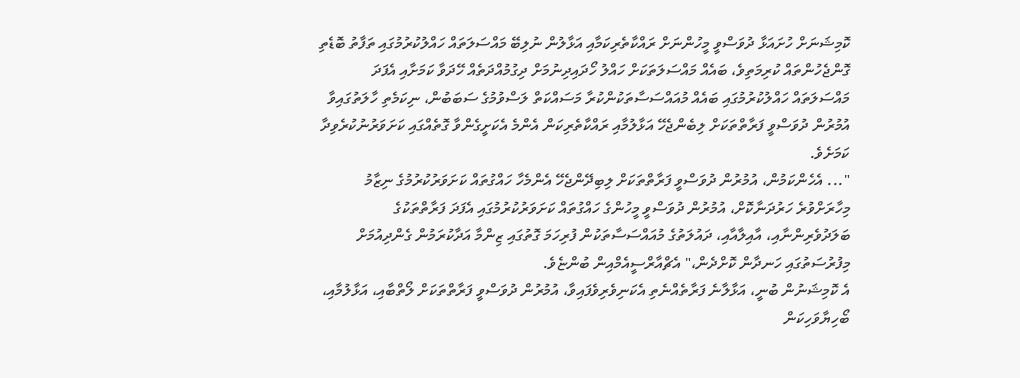ކޮމިޝަނަށް ހުށައަޅާ ދުވަސްވީ މީހުންނަށް ރައްކާތެރިކަމާއި އަޅާލުން ނުލިބޭ މައްސަލަތައް ހައްލުކުރުމުގައި ތަފާތު ބޮޑެތި ގޮންޖެހުންތައް ކުރިމަތިވެ، ބައެއް މައްސަލަތަކަށް ހައްލު ހޯދައިދިނުމަށް ދިގުމުއްދަތެއް ހޭދަވާ ކަމަށާއި އެފަދަ މައްސަލަތައް ހައްލުކުރުމުގައި ބައެއް މުއައްސަސާތަކުންކުރާ މަސައްކަތް ލަސްވުމުގެ ސަބަބުން، ނިކަމެތި ހާލަތުގައިވާ އުމުރުން ދުވަސްވީ ފަރާތްތަކަށް ލިބެންޖެހޭ އަޅާލުމާއި ރައްކާތެރިކަން އެންމެ އެކަށީގެންވާ ގޮތެއްގައި ކަށަވަރުނުކުރެވިދާ ކަމަށެވެ.
"... އެހެންކަމުން، އުމުރުން ދުވަސްވީ ފަރާތްތަކަށް ލިބިދޭންޖެހޭ އެންމެހާ ހައްގުތައް ކަށަވަރުކުރުމުގެ ނިޒާމު މިހާރަށްވުރެ ހަރުދަނާކޮށް، އުމުރުން ދުވަސްވީ މީހުންގެ ހައްގުތައް ކަށަވަރުކުރުމުގައި އެފަދަ ފަރާތްތަކުގެ ބަލަދުވެރިންނާއި، އާއިލާއާއި، ދައުލަތުގެ މުއައްސަސާތަކުން ފުރިހަމަ ގޮތުގައި ޒިންމާ އަދާކުރަމުން ގެންދިއުމަށް މިފުރުސަތުގައި ހަނދާން ކޮށްދެން،" އެޗްއާރްސީއެމްއިން ބުންޏެވެ.
އެ ކޮމިޝަނުން ބުނީ، އަޅާލާނެ ފަރާތެއްނެތި އެކަނިވެރިވެފައިވާ، އުމުރުން ދުވަސްވީ ފަރާތްތަކަށް ލޯތްބާއި، އަޅާލުމާއި، ބޯހިޔާވަހިކަން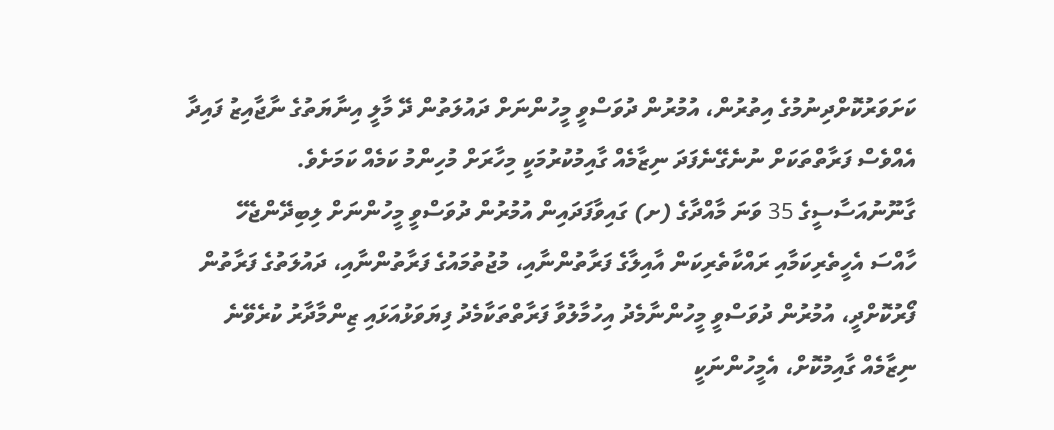ކަށަވަރުކޮށްދިނުމުގެ އިތުރުން، އުމުރުން ދުވަސްވީ މީހުންނަށް ދައުލަތުން ދޭ މާލީ އިނާޔަތުގެ ނާޖާއިޒު ފައިދާ އެއްވެސް ފަރާތްތަކަށް ނުނެގޭނެފަދަ ނިޒާމެއް ގާއިމުކުރުމަކީ މިހާރަށް މުހިންމު ކަމެއް ކަމަށެވެ.
ގާނޫނުއަސާސީގެ 35 ވަނަ މާއްދާގެ (ށ) ގައިވާފަދައިން އުމުރުން ދުވަސްވީ މީހުންނަށް ލިބިދޭންޖެހޭ ހާއްސަ އެހީތެރިކަމާއި ރައްކާތެރިކަން އާއިލާގެ ފަރާތުންނާއި، މުޖުތުމައުގެ ފަރާތުންނާއި، ދައުލަތުގެ ފަރާތުން ފޯރުކޮށްދީ، އުމުރުން ދުވަސްވީ މީހުންނާމެދު އިހުމާލުވާ ފަރާތްތަކާމެދު ފިޔަވަޅުއަޅައި ޒިންމާދާރު ކުރެވޭނެ ނިޒާމެއް ގާއިމުކޮށް، އެމީހުންނަކީ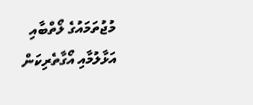މުޖުތަމައުގެ ލޯތްބާއި އަޅާލުމާއި އޯގާތެރިކަން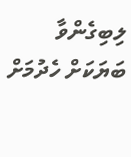ލިބިގެންވާ ބަޔަކަށް ހެދުމަށް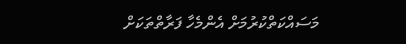މަސައްކަތްކުރުމަށް އެންމެހާ ފަރާތްތަކަށް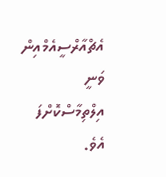އެޗްއާރްސީއެމްއިން ވަނީ އިލްތިމާސްކޮށްފަ އެވެ.